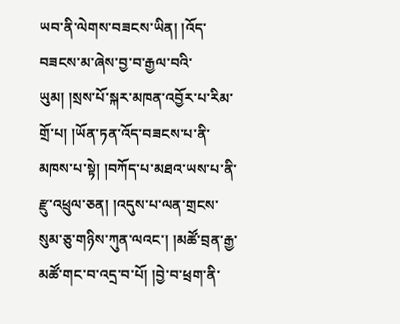ཡབ་ནི་ལེགས་བཟངས་ཡིན། །འོད་བཟངས་མ་ཞེས་བྱ་བ་རྒྱལ་བའི་ཡུམ། །སྲས་པོ་སྐར་མཁན་འབྱོར་པ་རིམ་གྲོ་པ། །ཡོན་ཏན་འོད་བཟངས་པ་ནི་མཁས་པ་སྟེ། །བཀོད་པ་མཐའ་ཡས་པ་ནི་རྫུ་འཕྲུལ་ཅན། །འདུས་པ་ལན་གྲངས་སུམ་ཅུ་གཉིས་ཀུན་ལའང་། །མཚོ་བྲན་རྒྱ་མཚོ་གང་བ་འདྲ་བ་པོ། །བྱེ་བ་ཕྲག་ནི་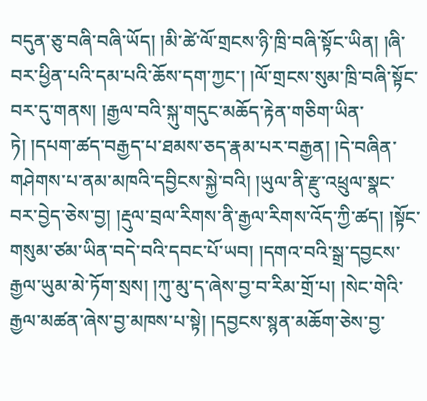བདུན་ཅུ་བཞི་བཞི་ཡོད། །མི་ཚེ་ལོ་གྲངས་ཉི་ཁྲི་བཞི་སྟོང་ཡིན། །ཞི་བར་ཕྱིན་པའི་དམ་པའི་ཆོས་དག་ཀྱང་། །ལོ་གྲངས་སུམ་ཁྲི་བཞི་སྟོང་བར་དུ་གནས། །རྒྱལ་བའི་སྐུ་གདུང་མཆོད་རྟེན་གཅིག་ཡིན་ཏེ། །དཔག་ཚད་བརྒྱད་པ་ཐམས་ཅད་རྣམ་པར་བརྒྱན། །དེ་བཞིན་གཤེགས་པ་ནམ་མཁའི་དབྱིངས་སྐྱེ་བའི། །ཡུལ་ནི་རྫུ་འཕྲུལ་སྣང་བར་བྱེད་ཅེས་བྱ། །རྡུལ་བྲལ་རིགས་ནི་རྒྱལ་རིགས་འོད་ཀྱི་ཚད། །སྟོང་གསུམ་ཙམ་ཡིན་བདེ་བའི་དབང་པོ་ཡབ། །དགའ་བའི་སྒྲ་དབྱངས་རྒྱལ་ཡུམ་མེ་ཏོག་སྲས། །ཀུ་མུ་ད་ཞེས་བྱ་བ་རིམ་གྲོ་པ། །སེང་གེའི་རྒྱལ་མཚན་ཞེས་བྱ་མཁས་པ་སྟེ། །དབྱངས་སྙན་མཆོག་ཅེས་བྱ་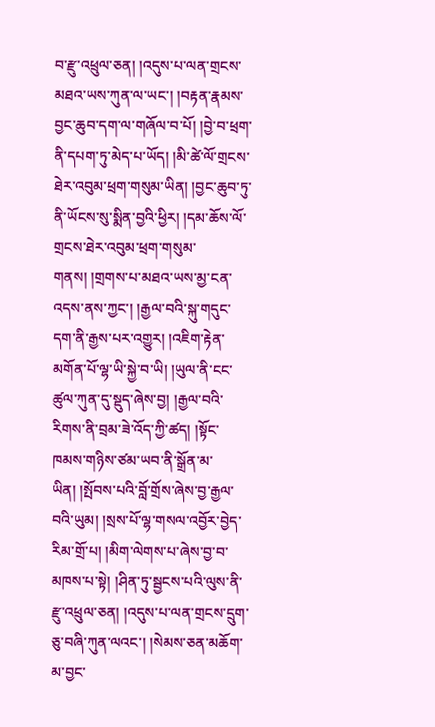བ་རྫུ་འཕྲུལ་ཅན། །འདུས་པ་ལན་གྲངས་མཐའ་ཡས་ཀུན་ལ་ཡང་། །བརྟན་རྣམས་བྱང་ཆུབ་དག་ལ་གཞོལ་བ་པོ། །བྱེ་བ་ཕྲག་ནི་དཔག་ཏུ་མེད་པ་ཡོད། །མི་ཚེ་ལོ་གྲངས་ཐེར་འབུམ་ཕྲག་གསུམ་ཡིན། །བྱང་ཆུབ་ཏུ་ནི་ཡོངས་སུ་སྨིན་བྱའི་ཕྱིར། །དམ་ཆོས་ལོ་གྲངས་ཐེར་འབུམ་ཕྲག་གསུམ་གནས། །གྲགས་པ་མཐའ་ཡས་མྱ་ངན་འདས་ནས་ཀྱང་། །རྒྱལ་བའི་སྐུ་གདུང་དག་ནི་རྒྱས་པར་འགྱུར། །འཇིག་རྟེན་མགོན་པོ་ལྷ་ཡི་སྐྱེ་བ་ཡི། །ཡུལ་ནི་ངང་ཚུལ་ཀུན་དུ་སྡུད་ཞེས་བྱ། །རྒྱལ་བའི་རིགས་ནི་བྲམ་ཟེ་འོད་ཀྱི་ཚད། །སྟོང་ཁམས་གཉིས་ཙམ་ཡབ་ནི་སྒྲོན་མ་ཡིན། །སྤོབས་པའི་བློ་གྲོས་ཞེས་བྱ་རྒྱལ་བའི་ཡུམ། །སྲས་པོ་ལྷ་གསལ་འབྱོར་བྱེད་རིམ་གྲོ་པ། །མིག་ལེགས་པ་ཞེས་བྱ་བ་མཁས་པ་སྟེ། །ཤིན་ཏུ་སྦྱངས་པའི་ལུས་ནི་རྫུ་འཕྲུལ་ཅན། །འདུས་པ་ལན་གྲངས་དྲུག་ཅུ་བཞི་ཀུན་ལའང་། །སེམས་ཅན་མཆོག་མ་བྱང་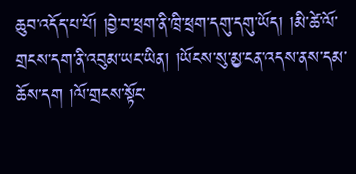ཆུབ་འདོད་པ་པོ། །བྱེ་བ་ཕྲག་ནི་ཁྲི་ཕྲག་དགུ་དགུ་ཡོད། །མི་ཚེ་ལོ་གྲངས་དག་ནི་འབུམ་ཡང་ཡིན། །ཡོངས་སུ་མྱ་ངན་འདས་ནས་དམ་ཆོས་དག །ལོ་གྲངས་སྟོང་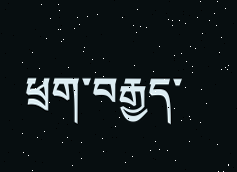ཕྲག་བརྒྱད་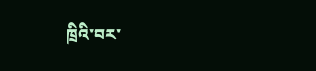ཁྲིའི་བར་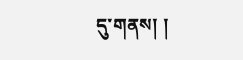དུ་གནས། །